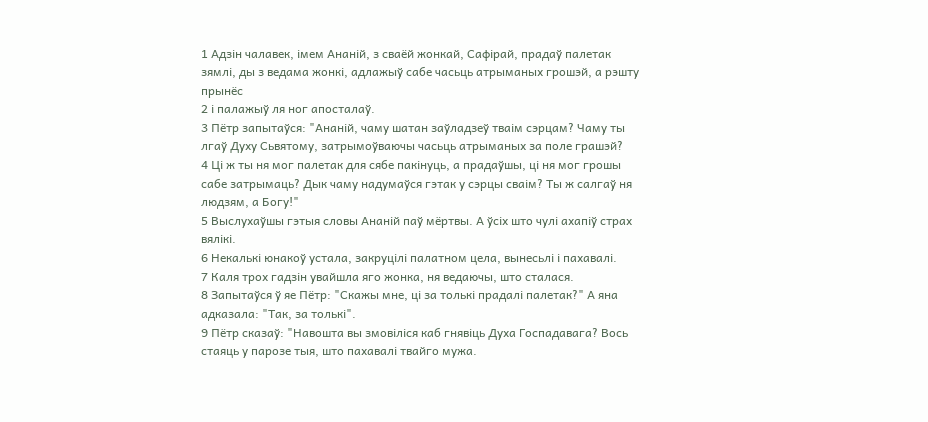1 Адзін чалавек, імем Ананій, з сваёй жонкай, Сафірай, прадаў палетак зямлі, ды з ведама жонкі, адлажыў сабе часьць атрыманых грошэй, а рэшту прынёс
2 і палажыў ля ног апосталаў.
3 Пётр запытаўся: "Ананій, чаму шатан заўладзеў тваім сэрцам? Чаму ты лгаў Духу Сьвятому, затрымоўваючы часьць атрыманых за поле грашэй?
4 Ці ж ты ня мог палетак для сябе пакінуць, а прадаўшы, ці ня мог грошы сабе затрымаць? Дык чаму надумаўся гэтак у сэрцы сваім? Ты ж салгаў ня людзям, а Богу!"
5 Выслухаўшы гэтыя словы Ананій паў мёртвы. А ўсіх што чулі ахапіў страх вялікі.
6 Некалькі юнакоў устала, закруцілі палатном цела, вынесьлі і пахавалі.
7 Каля трох гадзін увайшла яго жонка, ня ведаючы, што сталася.
8 Запытаўся ў яе Пётр: "Скажы мне, ці за толькі прадалі палетак?" А яна адказала: "Так, за толькі".
9 Пётр сказаў: "Навошта вы змовіліся каб гнявіць Духа Госпадавага? Вось стаяць у парозе тыя, што пахавалі твайго мужа.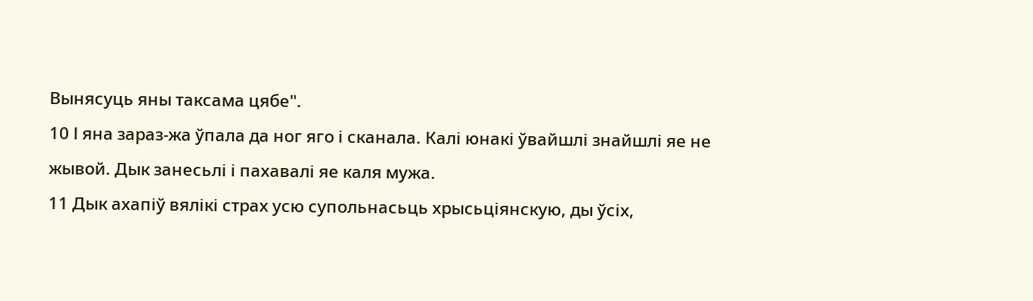Вынясуць яны таксама цябе".
10 І яна зараз-жа ўпала да ног яго і сканала. Калі юнакі ўвайшлі знайшлі яе не жывой. Дык занесьлі і пахавалі яе каля мужа.
11 Дык ахапіў вялікі страх усю супольнасьць хрысьціянскую, ды ўсіх,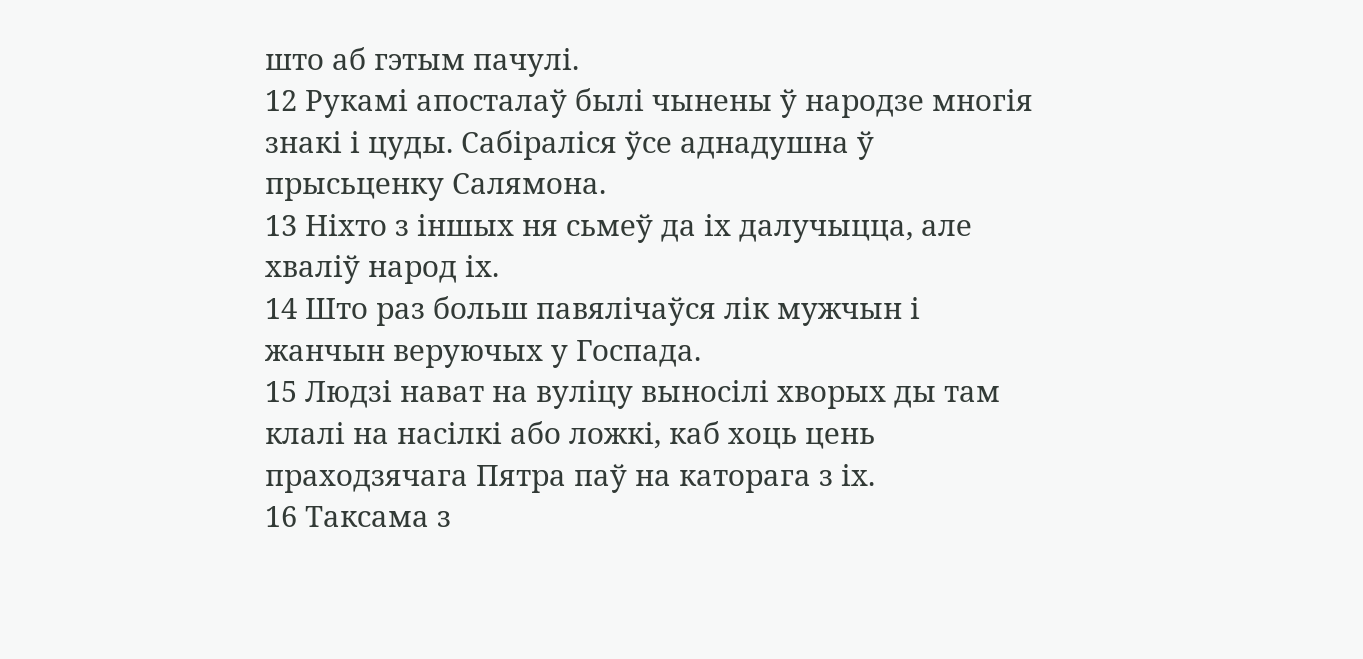што аб гэтым пачулі.
12 Рукамі апосталаў былі чынены ў народзе многія знакі і цуды. Сабіраліся ўсе аднадушна ў прысьценку Салямона.
13 Ніхто з іншых ня сьмеў да іх далучыцца, але хваліў народ іх.
14 Што раз больш павялічаўся лік мужчын і жанчын веруючых у Госпада.
15 Людзі нават на вуліцу выносілі хворых ды там клалі на насілкі або ложкі, каб хоць цень праходзячага Пятра паў на каторага з іх.
16 Таксама з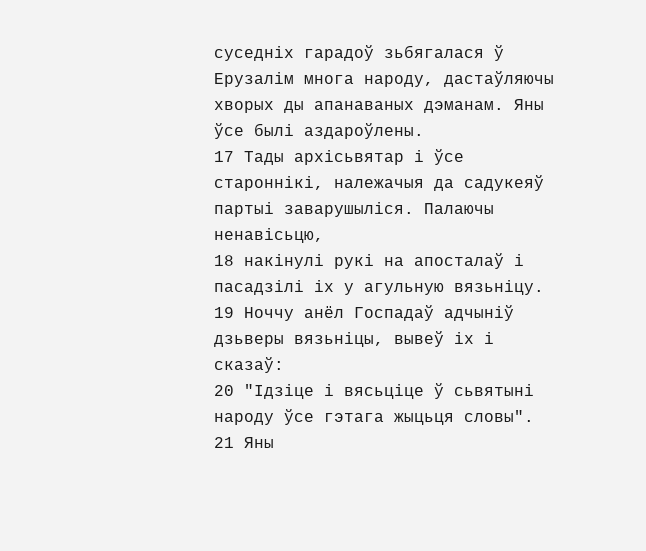суседніх гарадоў зьбягалася ў Ерузалім многа народу, дастаўляючы хворых ды апанаваных дэманам. Яны ўсе былі аздароўлены.
17 Тады архісьвятар і ўсе староннікі, належачыя да садукеяў партыі заварушыліся. Палаючы ненавісьцю,
18 накінулі рукі на апосталаў і пасадзілі іх у агульную вязьніцу.
19 Ноччу анёл Госпадаў адчыніў дзьверы вязьніцы, вывеў іх і сказаў:
20 "Ідзіце і вясьціце ў сьвятыні народу ўсе гэтага жыцьця словы".
21 Яны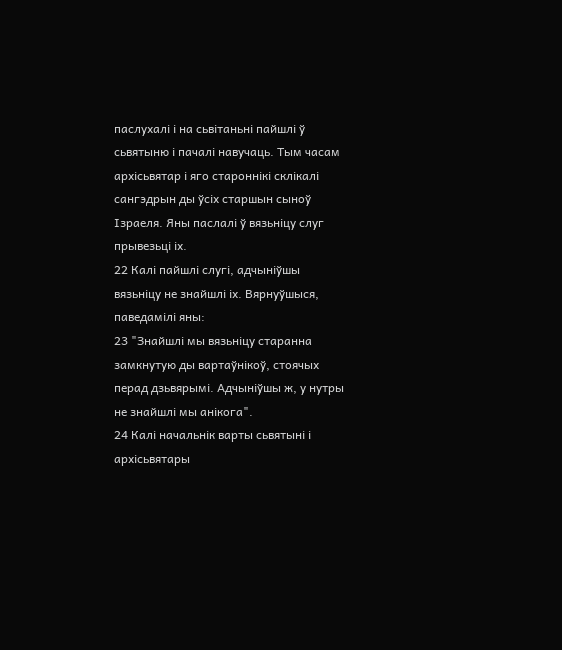паслухалі і на сьвітаньні пайшлі ў сьвятыню і пачалі навучаць. Тым часам архісьвятар і яго староннікі склікалі сангэдрын ды ўсіх старшын сыноў Ізраеля. Яны паслалі ў вязьніцу слуг прывезьці іх.
22 Калі пайшлі слугі, адчыніўшы вязьніцу не знайшлі іх. Вярнуўшыся, паведамілі яны:
23 "Знайшлі мы вязьніцу старанна замкнутую ды вартаўнікоў, стоячых перад дзьвярымі. Адчыніўшы ж, у нутры не знайшлі мы анікога".
24 Калі начальнік варты сьвятыні і архісьвятары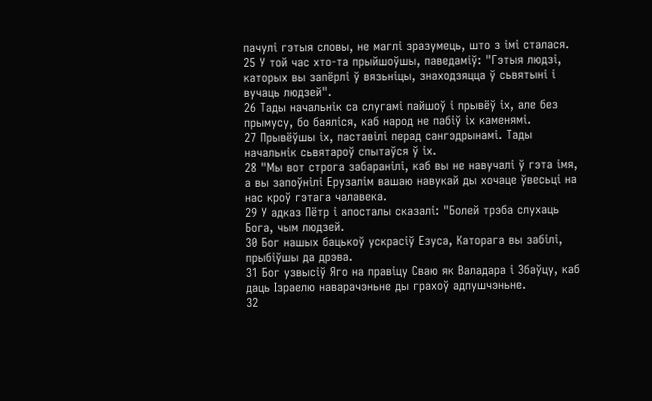пачулі гэтыя словы, не маглі зразумець, што з імі сталася.
25 У той час хто-та прыйшоўшы, паведаміў: "Гэтыя людзі, каторых вы запёрлі ў вязьніцы, знаходзяцца ў сьвятыні і вучаць людзей".
26 Тады начальнік са слугамі пайшоў і прывёў іх, але без прымусу, бо баяліся, каб народ не пабіў іх каменямі.
27 Прывёўшы іх, паставілі перад сангэдрынамі. Тады начальнік сьвятароў спытаўся ў іх.
28 "Мы вот строга забаранілі, каб вы не навучалі ў гэта імя, а вы запоўнілі Ерузалім вашаю навукай ды хочаце ўвесьці на нас кроў гэтага чалавека.
29 У адказ Пётр і апосталы сказалі: "Болей трэба слухаць Бога, чым людзей.
30 Бог нашых бацькоў ускрасіў Езуса, Каторага вы забілі, прыбіўшы да дрэва.
31 Бог узвысіў Яго на правіцу Сваю як Валадара і Збаўцу, каб даць Ізраелю наварачэньне ды грахоў адпушчэньне.
32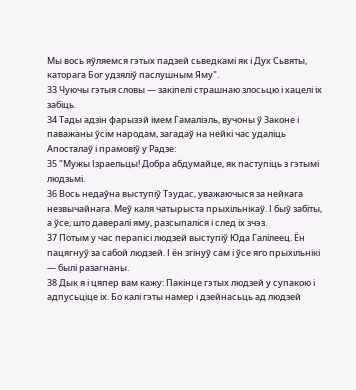Мы вось яўляемся гэтых падзей сьведкамі як і Дух Сьвяты, каторага Бог удзяліў паслушным Яму".
33 Чуючы гэтыя словы — закіпелі страшнаю злосьцю і хацелі іх забіць.
34 Тады адзін фарызэй імем Гамаліэль, вучоны ў Законе і паважаны ўсім народам, загадаў на нейкі час удаліць Апосталаў і прамовіў у Радзе:
35 "Мужы Ізраельцы! Добра абдумайце, як паступіць з гэтымі людзьмі.
36 Вось недаўна выступіў Тэудас, уважаючыся за нейкага незвычайнага. Меў каля чатырыста прыхільнікаў. І быў забіты, а ўсе, што давералі яму, разсыпаліся і след іх зчэз.
37 Потым у час перапісі людзей выступіў Юда Галілеец. Ён пацягнуў за сабой людзей. І ён згінуў сам і ўсе яго прыхільнікі — былі разагнаны.
38 Дык я і цяпер вам кажу: Пакінце гэтых людзей у супакою і адпусьціце іх. Бо калі гэты намер і дзейнасьць ад людзей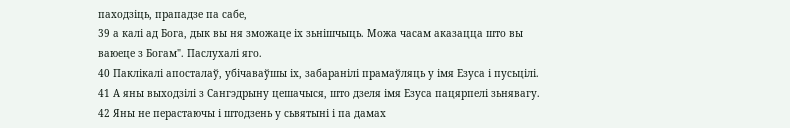паходзіць, прападзе па сабе,
39 а калі ад Бога, дык вы ня зможаце іх зьнішчыць. Можа часам аказацца што вы ваюеце з Богам". Паслухалі яго.
40 Паклікалі апосталаў, убічаваўшы іх, забаранілі прамаўляць у імя Езуса і пусьцілі.
41 А яны выходзілі з Сангэдрыну цешачыся, што дзеля імя Езуса пацярпелі зьнявагу.
42 Яны не перастаючы і штодзень у сьвятыні і па дамах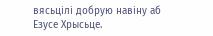вясьцілі добрую навіну аб Езусе Хрысьце.